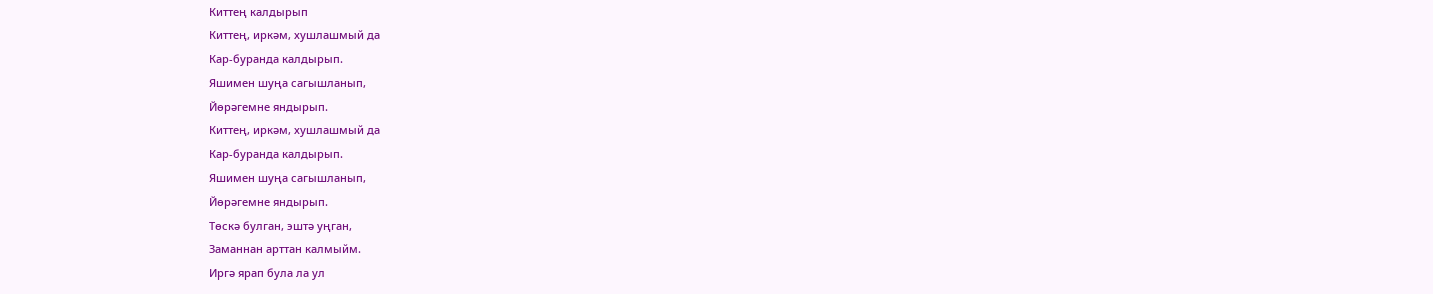Киттең калдырып
Киттең, иркәм, хушлашмый да
Кар-буранда калдырып.
Яшимен шуңа сагышланып,
Йөрәгемне яндырып.
Киттең, иркәм, хушлашмый да
Кар-буранда калдырып.
Яшимен шуңа сагышланып,
Йөрәгемне яндырып.
Төскә булган, эштә уңган,
Заманнан арттан калмыйм.
Иргә ярап була ла ул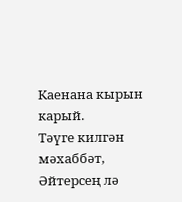Каенана кырын карый.
Тәүге килгән мәхаббәт,
Әйтерсең лә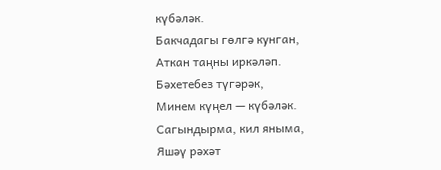күбәләк.
Бакчадагы гөлгә кунган,
Аткан таңны иркәләп.
Бәхетебез түгәрәк,
Минем күңел — күбәләк.
Сагындырма, кил яныма,
Яшәү рәхәт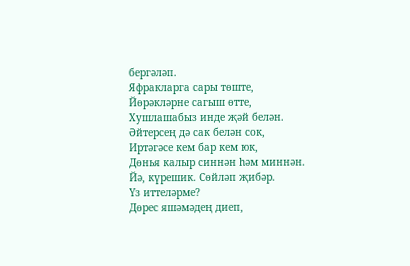бергәләп.
Яфракларга сары төште,
Йөрәкләрне сагыш өтте,
Хушлашабыз инде җәй белән.
Әйтерсең дә сак белән сок,
Иртәгәсе кем бар кем юк,
Дөнья калыр синнән һәм миннән.
Йә, күрешик. Сөйләп җибәр.
Үз иттеләрме?
Дөрес яшәмәдең диеп,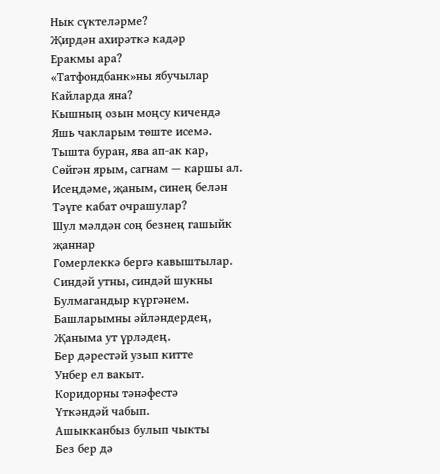Нык сүктеләрме?
Җирдән ахирәткә кадәр
Еракмы ара?
«Татфондбанк»ны ябучылар
Кайларда яна?
Кышның озын моңсу кичендә
Яшь чакларым төште исемә.
Тышта буран, ява ап-ак кар,
Сөйгән ярым, сагнам — каршы ал.
Исеңдәме, җаным, синең белән
Тәүге кабат очрашулар?
Шул мәлдән соң безнең гашыйк җаннар
Гомерлеккә бергә кавыштылар.
Синдәй утны, синдәй шукны
Булмагандыр күргәнем.
Башларымны әйләндердең,
Җаныма ут үрләдең.
Бер дәрестәй узып китте
Унбер ел вакыт.
Коридорны тәнәфестә
Үткәндәй чабып.
Ашыкканбыз булып чыкты
Без бер дә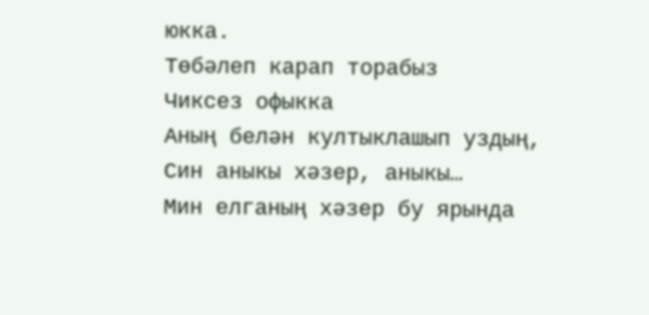юкка.
Төбәлеп карап торабыз
Чиксез офыкка
Аның белән култыклашып уздың,
Син аныкы хәзер, аныкы…
Мин елганың хәзер бу ярында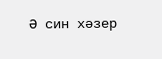Ә син хәзер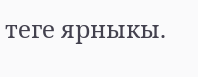теге ярныкы.